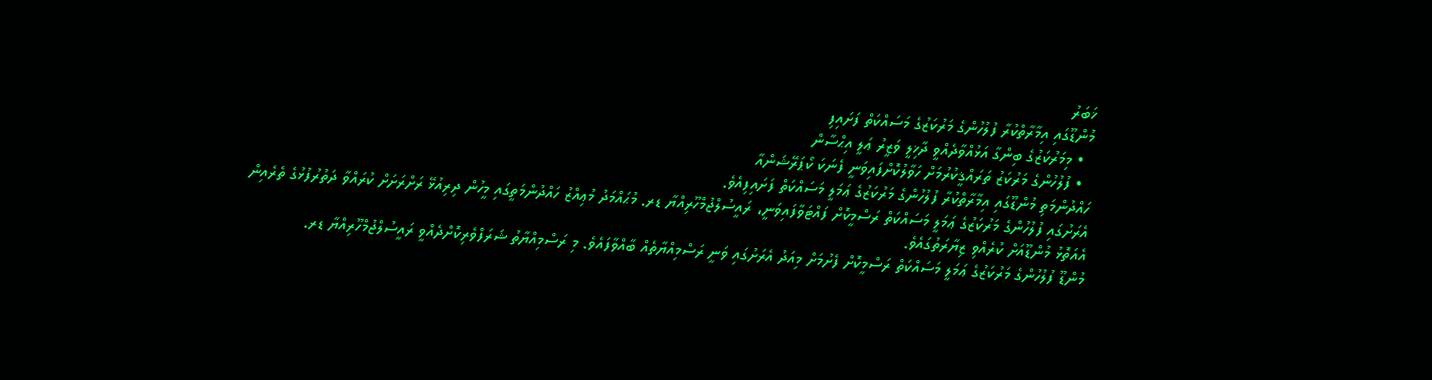ޚަބަރު
މުންޑޫގައި އިމާރާތްކުރާ ފުލުހުންގެ މަރުކަޒުގެ މަސައްކަތް ފަށައިފި
  • މިމަރުކަޒުގެ ބިންގާ އަޅުއްވާދެއްވީ ދާޚިލީ ވަޒީރު ޢަލީ އިޙްސާން
  • ފުލުހުންގެ މަރުކަޒު ތަރައްޤީކުރުމަށް ހަވާލުކޮށްފައިވަނީ ފެނަކަ ކޯޕަރޭޝަންއާ
ހައްދުންމަތި މުންޑޫގައި އިމާރާތްކުރާ ފުލުހުންގެ މަރުކަޒުގެ ޢަމަލީ މަސައްކަތް ފަށައިފިއެވެ.
އެރަށުގައި ފުލުހުންގެ މަރުކަޒުގެ ޢަމަލީ މަސައްކަތް ރަސްމީކޮށް ފައްޓަވާފައިވަނީ، ރައީސުލްޖުމްހޫރިއްޔާ ޑރ. މުޙައްމަދު މުޢިއްޒު ހައްދުންމަތީގައި މީހުން ދިރިއުޅޭ ރަށްރަށަށް ކުރައްވާ ދަތުރުފުޅުގެ ތެރެއިން އެއަތޮޅު މުންޑޫއަށް ކުރެއްވި ޒިޔާރަތުގައެވެ.
މުންޑޫ ފުލުހުންގެ މަރުކަޒުގެ ޢަމަލީ މަސައްކަތް ރަސްމީކޮށް ފެށުމަށް މިއަދު އެރަށުގައި ވަނީ ރަސްމިއްޔާތެއް ބާއްވާފައެވެ. މި ރަސްމިއްޔާތު ޝަރަފްވެރިކޮށްދެއްވީ ރައީސުލްޖުމްހޫރިއްޔާ ޑރ.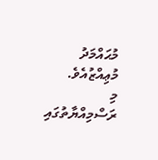މުޙައްމަދު މުޢިއްޒުއެވެ.
މި ރަސްމިއްޔާތުގައި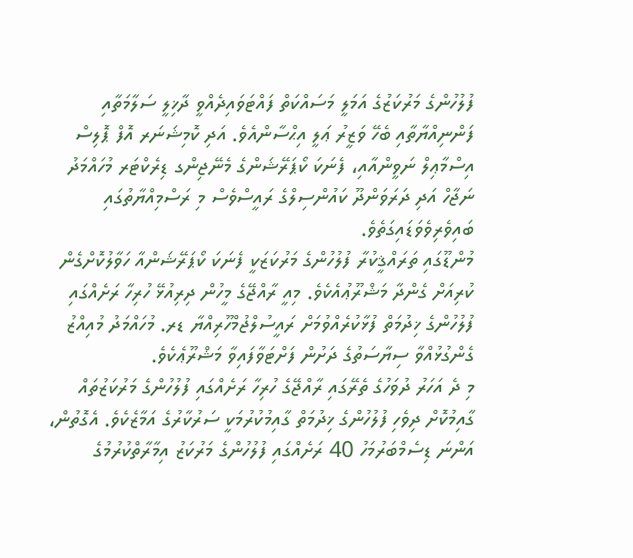ފުލުހުންގެ މަރުކަޒުގެ އަމަލީ މަސައްކަތް ފައްޓަވައިދެއްވީ ދާޚިލީ ސަލާމަތާއި ފަންނިއްޔާތާއި ބެހޭ ވަޒީރު ޢަލީ އިޙްސާންއެވެ. އަދި ކޮމިޝަނަރ އޮފް ޕޮލިސް އިސްމާޢިލް ނަވީންއާއި، ފެނަކަ ކޯޕަރޭޝަންގެ މެނޭޖިންގ ޑިރެކްޓަރ މުހައްމަދު ނަޖާހް އަދި ދަރަވަންދޫ ކައުންސިލްގެ ރައީސްވެސް މި ރަސްމިއްޔާތުގައި ބައިވެރިވެވަޑައިގަތެވެ.
މުންޑޫގައި ތަރައްޤީކުރާ ފުލުހުންގެ މަރުކަޒަކީ ފެނަކަ ކޯޕަރޭޝަންއާ ހަވާލުކޮށްގެން ކުރިއަށް ގެންދާ މަޝްރޫޢުއެކެވެ. މިއީ ރާއްޖޭގެ މީހުން ދިރިއުޅޭ ހުރިހާ ރަށެއްގައި ފުލުހުންގެ ޚިދުމަތް ފުޅާކުރެއްވުމަށް ރައީސުލްޖުމްހޫރިއްޔާ ޑރ. މުހައްމަދު މުއިއްޒު ގެންގުޅުއްވާ ސިޔާސަތުގެ ދަށުން ފަށްޓަވާފައިވާ މަޝްރޫޢެކެވެ.
މި ދެ އަހަރު ދުވަހުގެ ތެރޭގައި ރާއްޖޭގެ ހުރިހާ ރަށެއްގައި ފުލުހުންގެ މަރުކަޒުތައް ގާއިމުކޮށް ދިވެހި ފުލުހުންގެ ޚިދުމަތް ގާއިމުކުރުމަކީ ސަރުކާރުގެ އަމާޒެކެވެ. އެގޮތުން، އަންނަ ޑިސެމްބަރުމަހު 40 ރަށެއްގައި ފުލުހުންގެ މަރުކަޒު އިމާރާތްކުރުމުގެ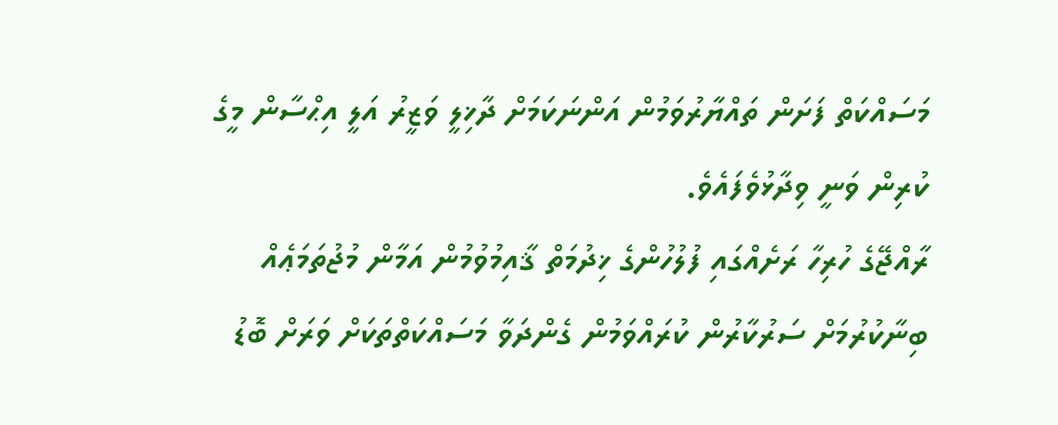މަސައްކަތް ފަށަން ތައްޔާރުވަމުން އަންނަކަމަށް ދާޚިލީ ވަޒީރު އަލީ އިޙްސާން މީގެ ކުރިން ވަނީ ވިދާޅުވެފައެވެ.
ރާއްޖޭގެ ހުރިހާ ރަށެއްގައި ފުލުހުންގެ ޚިދުމަތް ޤާއިމުވުމުން އަމާން މުޖުތަމަޢެއް ބިނާކުރުމަށް ސަރުކާރުން ކުރައްވަމުން ގެންދަވާ މަސައްކަތްތަކަށް ވަރަށް ބޮޑު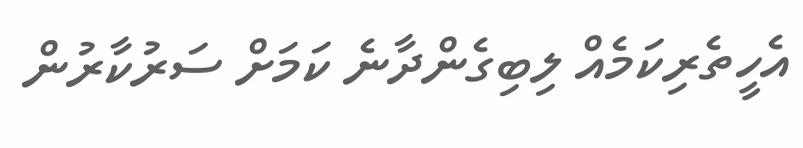އެހީތެރިކަމެއް ލިބިގެންދާނެ ކަމަށް ސަރުކާރުން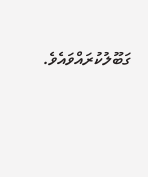ގަބޫލުކުރައްވައެވެ.